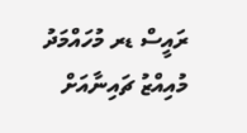ރައީސް ޑރ މުހައްމަދު މުއިއްޒު ޗައިނާއަށް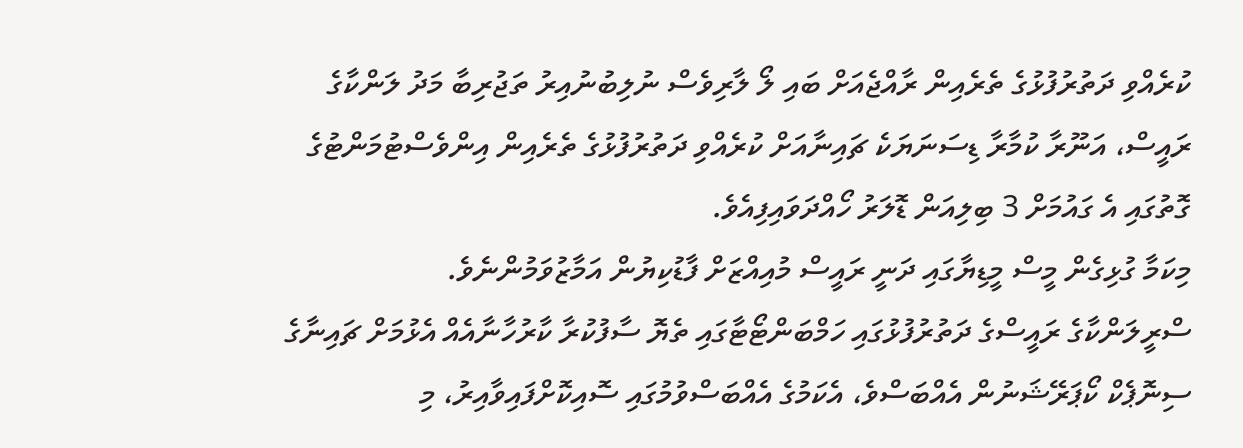ކުރެއްވި ދަތުރުފުޅުގެ ތެރެއިން ރާއްޖެއަށް ބައި ލޯ ލާރިވެސް ނުލިބުނުއިރު ތަޖުރިބާ މަދު ލަންކާގެ ރައީސް، އަނޫރާ ކުމާރާ ޑިސަނަޔަކެ ޗައިނާއަށް ކުރެއްވި ދަތުރުފުޅުގެ ތެރެއިން އިންވެސްޓުމަންޓުގެ ގޮތުގައި އެ ގައުމަށް 3 ބިލިއަން ޑޮލަރު ހޯއްދަވައިފިއެވެ.
މިކަމާ ގުޅިގެން މީސް މީޑިޔާގައި ދަނީ ރައީސް މުއިއްޒަށް ފާޑުކިޔުން އަމާޒުވަމުންނެވެ.
ސްރީލަންކާގެ ރައީސްގެ ދަތުރުފުޅުގައި ހަމްބަންޓޯޓާގައި ތެޔޮ ސާފުކުރާ ކާރުހާނާއެއް އެޅުމަށް ޗައިނާގެ ސިނޮޕެކް ކޯޕަރޭޝަނުން އެއްބަސްވެ، އެކަމުގެ އެއްބަސްވުމުގައި ސޮއިކޮށްފައިވާއިރު، މި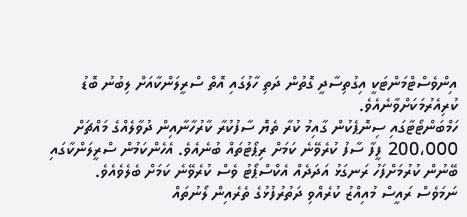އިންވެސްޓްމަންޓަކީ އިގުތިސާދީ ގޮތުން ދަތި ހާލުގައި އޮތް ސްރީލަންކާއަށް ލިބުނު ބޮޑު ކުރިއެރުމަކަށްވާނެއެވެ.
ހަމްބަންޓޯޓާގައި ސިނޮޕެކުން ގާއިމު ކުރާ ތެޔޮ ސާފުކުރާ ކާރުހާނާއިން ދުވާލެއްގެ މައްޗަށް 200،000 ފީފާ ސާފު ކުރެވޭނެ ކަމަށް ރިޕޯޓުތައް ބުނެއެވެ. އެހެންކަމުން ސްރީލަންކާގައި ބޭނުން ކުރުމަށްފަހު ރަނގަޅު އަދަދެއް އެކްސްޕޯޓު ވެސް ކުރެވޭނެ ކަމަށް ބެލެވެއެވެ.
ނަމަވެސް ރައީސް މުއިއްޒު ކުރެއްވި ދަތުރުފުޅުގެ ތެރެއިން ލޯނުތައް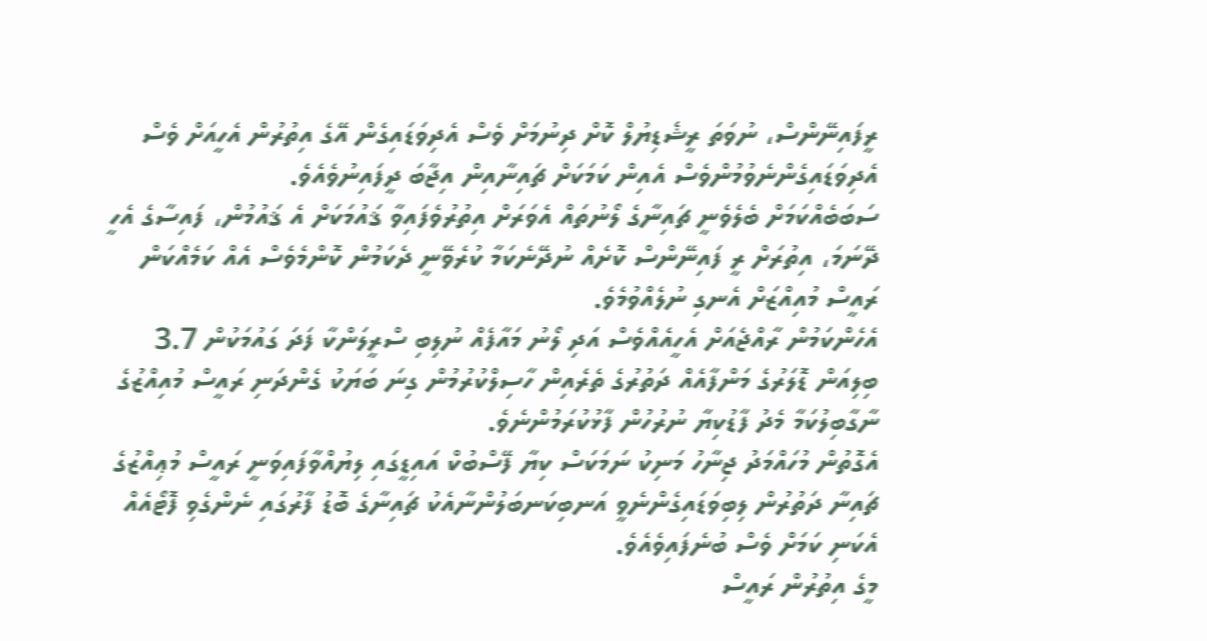ރީފައިނޭންސް، ނުވަތަ ރީޝެޑިޔުލް ކޮށް ދިނުމަށް ވެސް އެދިވަޑައިގެން އޭގެ އިތުރުން އެހީއަށް ވެސް އެދިވަޑައިގެންނެވުމުންވެސް އެއިން ކަމަކަށް ޗައިނާއިން އިޖާބަ ދީފައިނުވެއެވެ.
ސަބަބެއްކަމަށް ބެލެވެނީ ޗައިނާގެ ލޯނުތައް އެވަރަށް އިތުރުވެފައިވާ ޤައުމަކަށް އެ ޤައުމުން، ފައިސާގެ އެހީ ދޭނަމަ، އިތުރަށް ރީ ފައިނޭންސް ކޮށެއް ނުދޭނެކަމާ ކުރެވޭނީ ދެކަމުން ކޮންމެވެސް އެއް ކަމެއްކަން ރައީސް މުއިއްޒަށް އެނގި ނުލެއްވުމެވެ.
އެހެންކަމުން ރާއްޖެއަށް އެހީއެއްވެސް އަދި ލޯނު މައާފެއް ނުލިބި ސްރީލަންކާ ފަދަ ގައުމަކުން 3.7 ބިލިއަން ޑޮލަރުގެ މަންފާއެއް ދަތުރުގެ ތެރެއިން ހާސިލްކުރުމުން ގިނަ ބަޔަކު ގެންދަނި ރައީސް މުއިއްޒުގެ ނާގާބިލުކަމާ މެދު ފާޑުކިޔާ ނުރުހުން ފާޅުކުރަމުންނެވެ.
އެގޮތުން މުހައްމަދު ޖިނާހު މަނިކު ނަމަކަސް ކިޔާ ފޭސްބުކް އައިޑީގައި ލިޔުއްވާފައިވަނީ ރައީސް މުޢިއްޒުގެ ޗައިނާ ދަތުރުން ލިބިވަޑައިގެންނެވީ އަނބިކަނބަލުންނާއެކު ޗައިނާގެ ބޮޑު ފާރުގައި ނެންގެވި ފޮޓޯއެއް އެކަނި ކަމަށް ވެސް ބުނެފައިވެއެވެ.
މީގެ އިތުރުން ރައީސް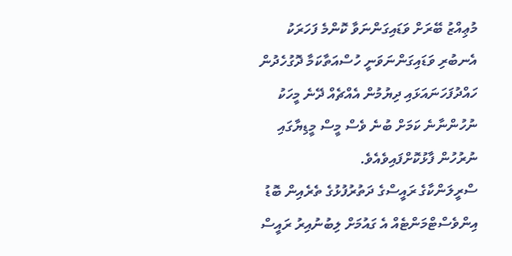މުޢިއްޒު ބޭރަށް ވަޑައިގަންނަވާ ކޮންމެ ފަހަރަކު އެނބުރި ވަޑައިގަންނަވަނީ ހުސްއަތާކަމާ ދޮގުހެދުން ހައްދުފަހަނައަޅައި ދިޔުމުން އެއްޗެއް ދޭނެ މީހަކު ނުހުންނާނެ ކަމަށް ބުނެ ވެސް މީސް މީޑިޔާގައި ނުރުހުން ފާޅުކޮށްފައިވެއެވެ.
ސްރީލަންކާގެ ރައީސްގެ ދަތުރުފުޅުގެ ތެރެއިން ބޮޑު އިންވެސްޓްމަންޓެއް އެ ގައުމަށް ލިބުނުއިރު ރައީސް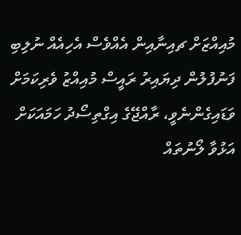މުއިއްޒަށް ޗއިނާއިން އެއްވެސް އެހިއެއް ނުލިބި ފަނުފުލުން ދިޔައިރު ރައީސް މުއިއްޒު ވެރިކަމަށް ވަޑައިގެންނެވީ، ރާއްޖޭގެ އިގްތިސޯދު ހަމައަކަށް އަޅުވާ ލޯނުތައް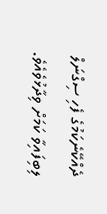ދެއްކޭނެކަމުގެ ފެހި ސިގްނަލް ލިބިފައިވާ ކަމަށް ވިދާޅުވެއެވެ.